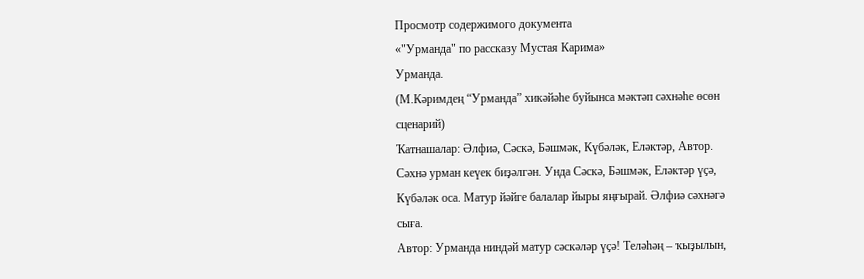Просмотр содержимого документа
«"Урманда" по рассказу Мустая Карима»
Урманда.
(М.Кәримдең “Урманда” хикәйәһе буйынса мәктәп сәхнәһе өсөн сценарий)
Ҡатнашалар: Әлфиә, Сәскә, Бәшмәк, Күбәләк, Еләктәр, Автор.
Сәхнә урман кеүек биҙәлгән. Унда Сәскә, Бәшмәк, Еләктәр үҫә, Күбәләк оса. Матур йәйге балалар йыры яңғырай. Әлфиә сәхнәгә сыға.
Автор: Урманда ниндәй матур сәскәләр үҫә! Теләһәң – ҡыҙылын,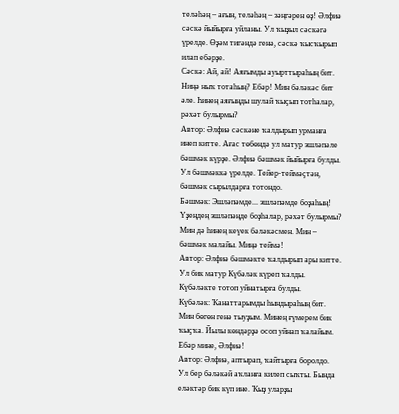теләһәң – ағын, теләһәң – зәңгәрен өҙ! Әлфиә сәскә йыйырға уйланы. Ул ҡыҙыл сәскәгә үрелде. Өҙәм тигәндә генә, сәскә ҡысҡырып илап ебәрҙе.
Сәскә: Ай, ай! Аяғымды ауырттыраһың бит. Ниңә ныҡ тотаһың? Ебәр! Мин бәләкәс бит әле. Һинең аяғыңды шулай ҡыҫып тотһалар, рәхәт булырмы?
Автор: Әлфиә сәскәне ҡалдырып урманға инеп китте. Ағас төбөндә ул матур эшләпәле бәшмәк күрҙе. Әлфиә бәшмәк йыйырға булды. Ул бәшмәккә үрелде. Тейер-теймәҫтән, бәшмәк сырылдарға тотондо.
Бәшмәк: Эшләпәмде... эшләпәмде боҙаһың! Үҙеңдең эшләпәңде боҙһалар, рәхәт булырмы? Мин дә һинең кеүек бәләкәсмен. Мин – бәшмәк малайы. Миңә теймә!
Автор: Әлфиә бәшмәкте ҡалдырып ары китте. Ул бик матур Күбәләк күреп ҡалды. Күбәләкте тотоп уйнатырға булды.
Күбәләк: Ҡанаттарымды һындыраһың бит. Мин бөгөн генә тыуҙым. Минең ғүмерем бик ҡыҫҡа. Йылы көндәрҙә осоп уйнап ҡалайым. Ебәр мине, Әлфиә!
Автор: Әлфиә, аптырап, ҡайтырға боролдо. Ул бер бәләкәй аҡланға килеп сыҡты. Бында еләктәр бик күп ине. Ҡыҙ уларҙы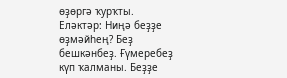өҙөргә ҡурҡты.
Еләктәр: Ниңә беҙҙе өҙмәйһең? Беҙ бешкәнбеҙ. Ғүмеребеҙ күп ҡалманы. Беҙҙе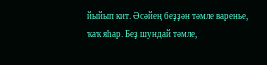йыйып кит. Әсәйең беҙҙән тәмле варенье, ҡаҡ яһар. Беҙ шундай тәмле,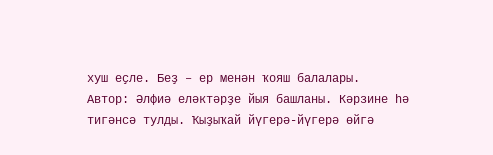хуш еҫле. Беҙ – ер менән ҡояш балалары.
Автор: Әлфиә еләктәрҙе йыя башланы. Кәрзине һә тигәнсә тулды. Ҡыҙыҡай йүгерә-йүгерә өйгә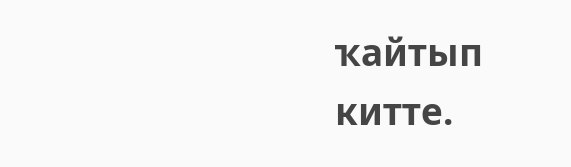ҡайтып китте.